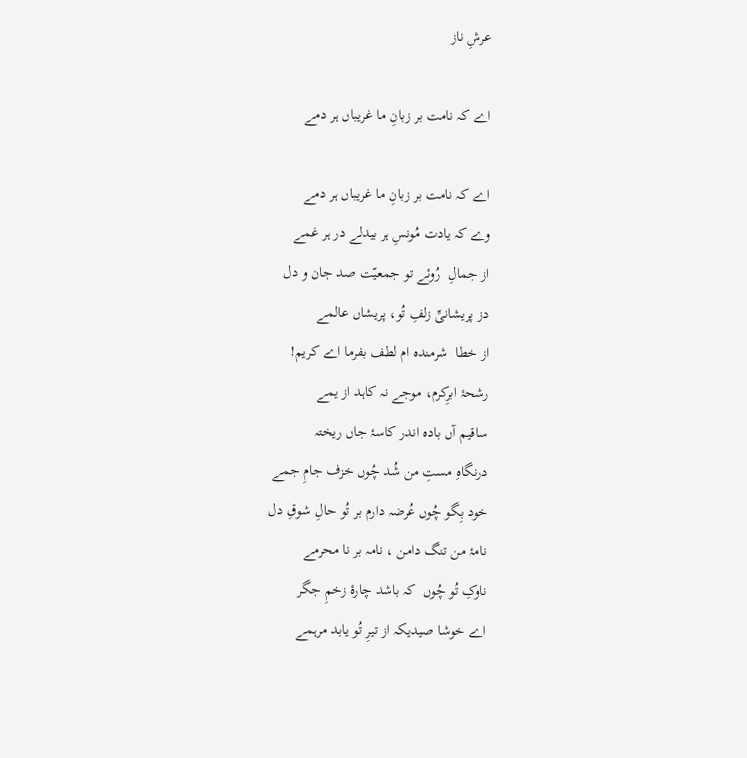عرشِ ناز

اے کہ نامت بر زبانِ ما غریباں ہر دمے

اے کہ نامت بر زبانِ ما غریباں ہر دمے
وے کہ یادت مُونسِ ہر بیدلے در ہر غمے
از جمالِ  رُوئے تو جمعیّت صد جان و دل
دز پریشانیِّ زلفِ تُو، پریشاں عالمے
از خطا  شرمندہ ام لطف بفرما اے کریم!
رشحۂ ابرِکرم، موجے نہ کاہد از یمے
ساقیم آں بادہ اندر کاسۂ جاں ریختہ
درنگاہِ مستِ من شُد چُوں خزف جامِ جمے
خود بِگو چُوں عُرضہ دارم بر تُو حالِ شوقِ دل
نامۂ من تنگ دامن ، نامہ بر نا محرمے
ناوکِ تُو چُوں  کہ باشد چارۂ زخمِ جگر
اے خوشا صیدیکہ از تیرِ تُو یابد مرہمے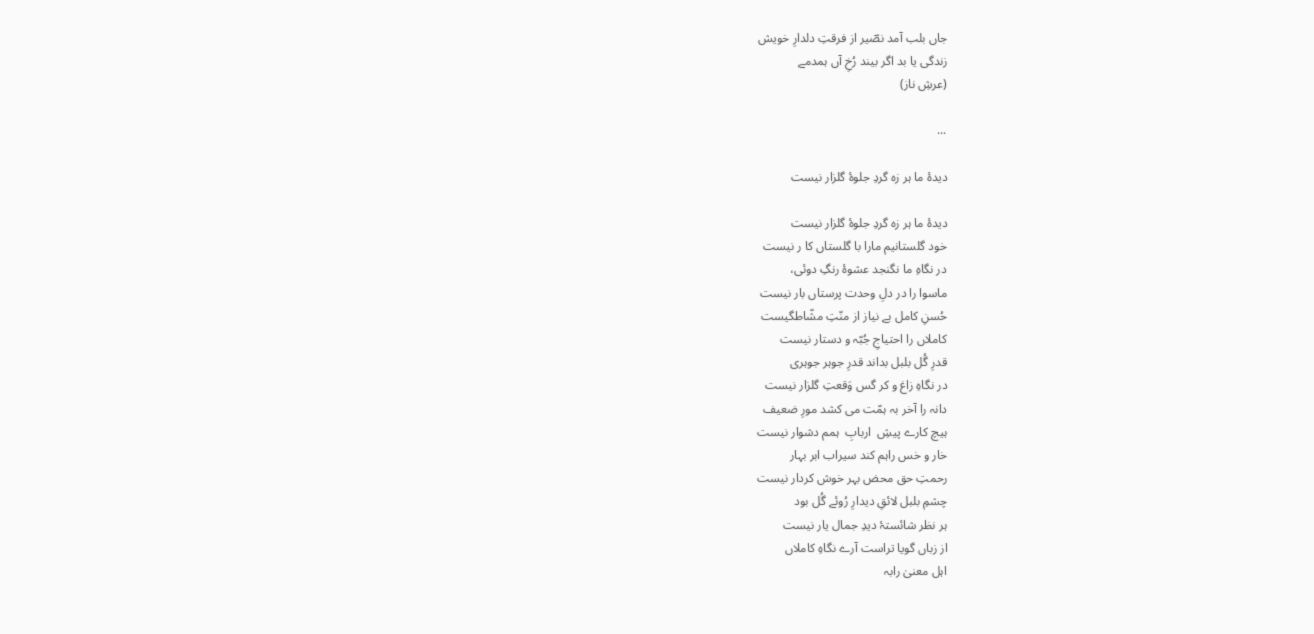جاں بلب آمد نصؔیر از فرقتِ دلدارِ خویش
زندگی یا بد اگر بیند رُخِ آں ہمدمے
(عرشِ ناز)

...

دیدۂ ما ہر زہ گردِ جلوۂ گلزار نیست

دیدۂ ما ہر زہ گردِ جلوۂ گلزار نیست
خود گلستانیم مارا با گلستاں کا ر نیست
در نگاہِ ما نگنجد عشوۂ رنگِ دوئی،
ماسوا را در دلِ وحدت پرستاں بار نیست
حُسنِ کامل بے نیاز از منّتِ مشّاطگیست
کاملاں را احتیاجِ جُبّہ و دستار نیست
قدرِ گُل بلبل بداند قدرِ جوہر جوہری
در نگاہِ زاغ و کر گس وَقعتِ گلزار نیست
دانہ را آخر بہ ہمّت می کشد مورِ ضعیف
ہیچ کارے پیشِ  اربابِ  ہمم دشوار نیست
خار و خس راہم کند سیراب ابر بہار
رحمتِ حق محض بہر خوش کردار نیست
چشمِ بلبل لائقِ دیدارِ رُوئے گُل بود
ہر نظر شائستۂ دیدِ جمال یار نیست
از زباں گویا تراست آرے نگاہِ کاملاں
اہل معنیٰ رابہ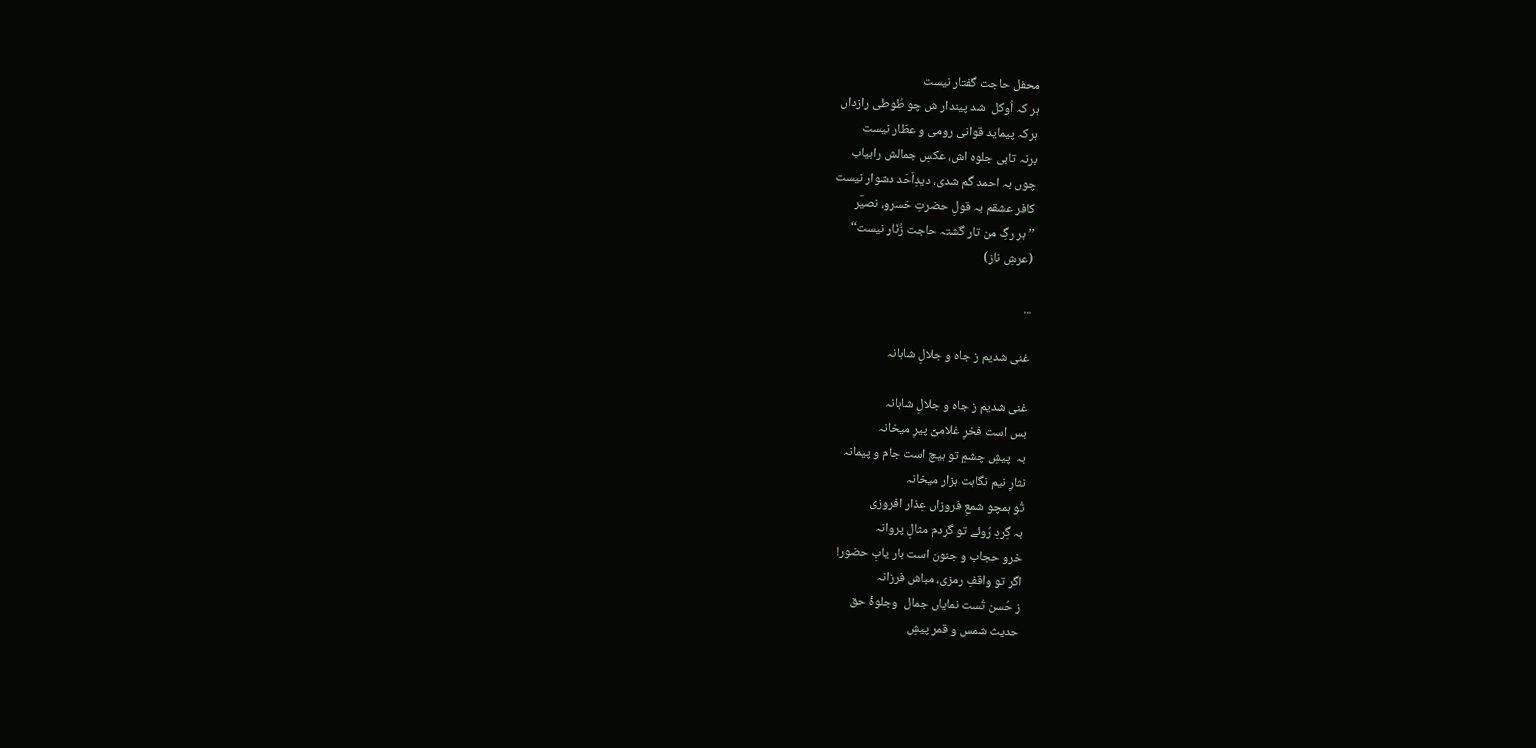محفل حاجت گفتار نیست
ہر کہ اُوکل  شد پیندار ش چو طُوطی رازداں
ہرکہ پیماید قوانی رومی و عطّار نیست
برنہ تابی جلوہ اش، عکسِ جمالش رابیاب
چوں بہ احمد گم شدی، دیدِاَحَد دشوار نیست
کافر عشقم بہ قولِ حضرتِ خسرو، نصیؔر
’’ہر رگِ من تار گشتہ حاجت زُنّار نیست‘‘
(عرشِ ناز)

...

غنی شدیم ز جاہ و جلالِ شاہانہ

غنی شدیم ز جاہ و جلالِ شاہانہ
بس است فخرِ غلامیِّ پیرِ میخانہ
بہ  پیشِ چشمِ تو ہیچ است جام و پیمانہ
نثارِ نیم نگاہت ہزار میخانہ
تُو ہمچو شمعِ فروزاں عِذار افروزی
بہ گِردِ رُوئے تو گردم مثالِ پروانہ
خرو حجاب و جنون است بار یابِ حضور!
اگر تو واقفِ رمزی، مباش فرزانہ
ز حُسن تُست نمایاں جمال  وجلوۂ حق
حدیث شمس و قمر پیشِ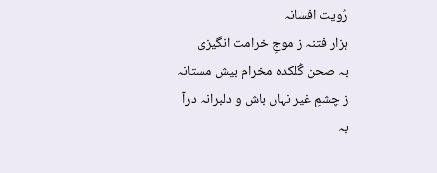رُویت افسانہ
ہزار فتنہ ز موجِ خرامت انگیزی
بہ صحن گُلکدہ مخرام بیش مستانہ
ز چشمِ غیر نہاں باش و دلبرانہ درآ
بہ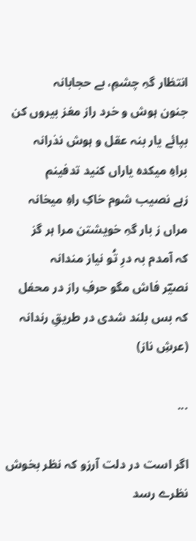انتظار گہِ چشمِ، بے حجابانہ
جنون ہوش و خرد راز مغز بیروں کن
بپائے یار بنہ عقل و ہوش نذرانہ
براہِ میکدہ یاراں کنید تدفینم
زہے نصیب شوم خاکِ راہِ میخانہ
مراں ز بار گہِ خویشتن مرا ہر گز
کہ آمدم بہ درِ تُو نیاز مندانہ
نصیؔر فاش مگو حرفِ راز در محفل
کہ بس بلند شدی در طریقِ رندانہ
(عرشِ ناز)

...

اگر است در دلت آرزو کہ نظر بخوش نظرے رسد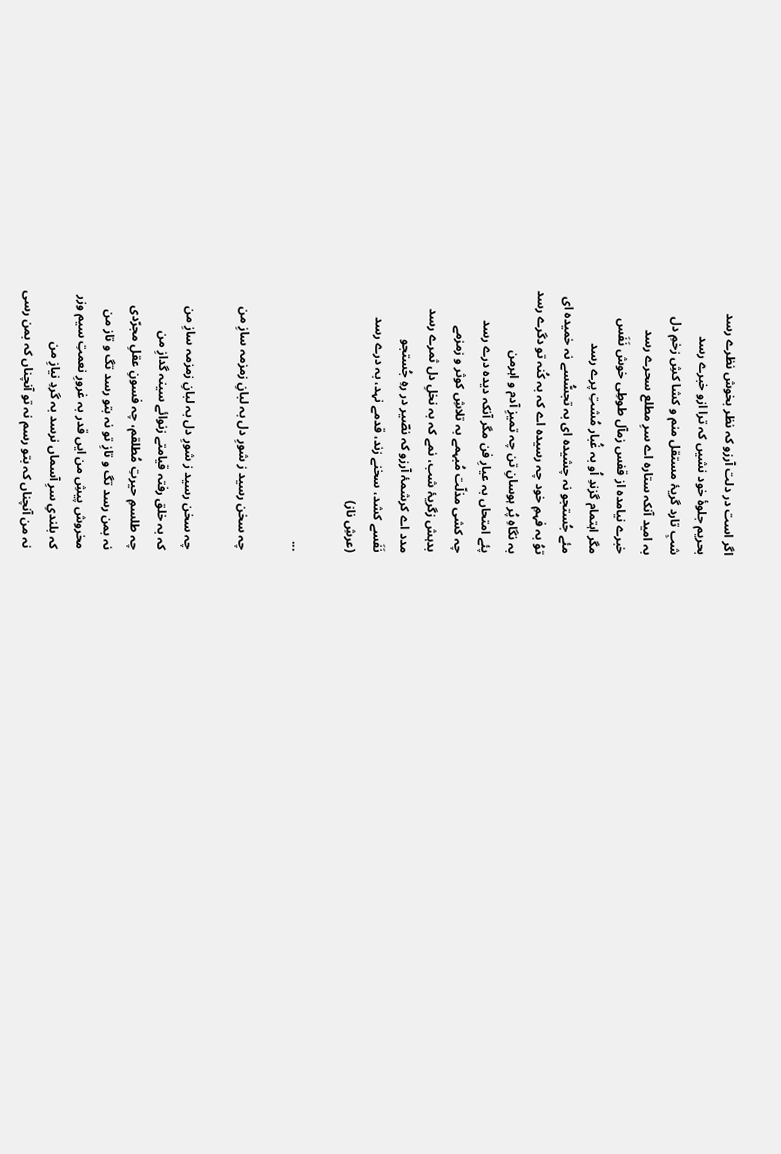اگر است در دلت آرزو کہ نظر بخوش نظرے رسد
بحریم جلوۂ خود نشیں کہ ترا ازو خبرے رسد
شبِ تارد گریۂ مستقل منم و کشا کشِ زخمِ دل
بہ امید آنکہ ستارہ اے سرِ مطلع سحرے رسد
خبرے نیامدہ از قفس زمآل طوطِی خوش نَفَس
مگر اہتمام گزندِ اُو بہ غُبار مُشتِ پرے رسد
مئے جُستجو نہ چشیدہ ای بہ تجسُّسے نہ خمیدہ ای
توُ بہ فہمِ خود چہ رسیدہ اے کہ بہ کُنہ تو دگرے رسد
بہ نگاہِ پُر ہوسانِ تن چہ تمیزِ آدم و اہرمن
پئے امتحاں بہ عیارِ فن مگر آنکہ دیدہ درے رسد
چہ کشی مذلّت مُبہمے بہ تلاشِ کوثر و زمزمے
بدہش زگریۂ شب، نمے کہ بہ نخلِ دل ثمرے رسد
مدد اے کرشمۂ آرزو کہ نصؔیر در رہِ جُستجو
نَفَسے کشد، سخنے زند، قدمے نہد، بہ درے رسد
(عرشِ ناز)

...

چہ سخن رسید ز شورِ دل بہ لبانِ زمزمہ سازِ من

چہ سخن رسید ز شورِ دل بہ لبانِ زمزمہ سازِ من
کہ بہ خلق رفتہ قیامتے زنوائے سینہ گدازِ من
چہ طلسمِ حیرتِ مُطلقم، چہ فسونِ عقلِ مجرّدی
نہ بمن رسد تگ و تازِ تو نہ بتو رسد تگ و تاز من
مخروش پیشِ من ایں قدر بہ غرورِ نعمتِ سیم وزر
کہ بلندیِ سرِ آسماں نرسد بہ گردِ نیازِ من
نہ من آنچناں کہ بتو رسم نہ تو آنچناں کہ بمن رسی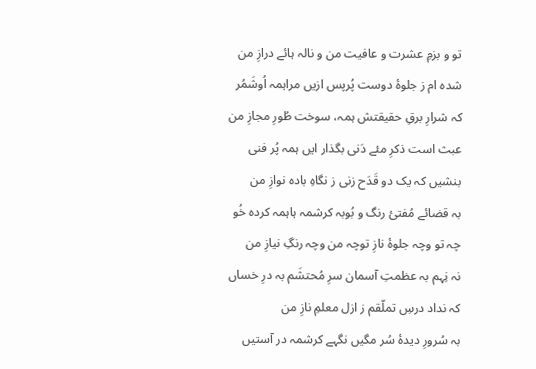تو و بزمِ عشرت و عافیت من و نالہ ہائے درازِ من
شدہ ام ز جلوۂ دوست پُرپس ازیں مراہمہ اُوشَمُر
کہ شرارِ برقِ حقیقتش ہمہ، سوخت طُورِ مجازِ من
عبث است ذکرِ مئے دَنی بگذار ایں ہمہ پُر فنی
بنشیں کہ یک دو قَدَح زنی ز نگاہِ بادہ نوازِ من
بہ قضائے مُفتیٔ رنگ و بُوبہ کرشمہ ہاہمہ کردہ خُو
چہ تو وچہ جلوۂ نازِ توچہ من وچہ رنگِ نیازِ من
نہ نِہم بہ عظمتِ آسمان سرِ مُحتشَم بہ درِ خساں
کہ نداد درسِ تملّقم ز ازل معلمِ نازِ من
بہ سُرورِ دیدۂ سُر مگیں نگہے کرشمہ در آستیں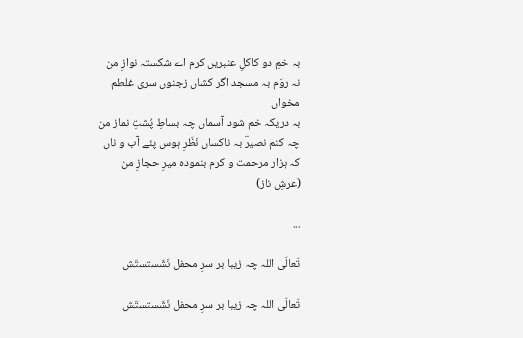بہ خمِ دو کاکلِ عنبریں کرم اے شکستہ نوازِ من
نہ روَم بہ مسجد اگر کشاں زجنوں سری غلطم مخواں
بہ دریکہ خم شود آسماں چہ بساطِ پُشتِ نماز من
چہ کنم نصیرؔ بہ ناکساں نَظَرِ ہوس پئے آب و ناں
کہ ہزار مرحمت و کرم بنمودہ میرِ حجازِ من
(عرشِ ناز)

...

تَعالَی اللہ چہ زیبا بر سرِ محفل نَشَستستَش

تَعالَی اللہ چہ زیبا بر سرِ محفل نَشَستستَش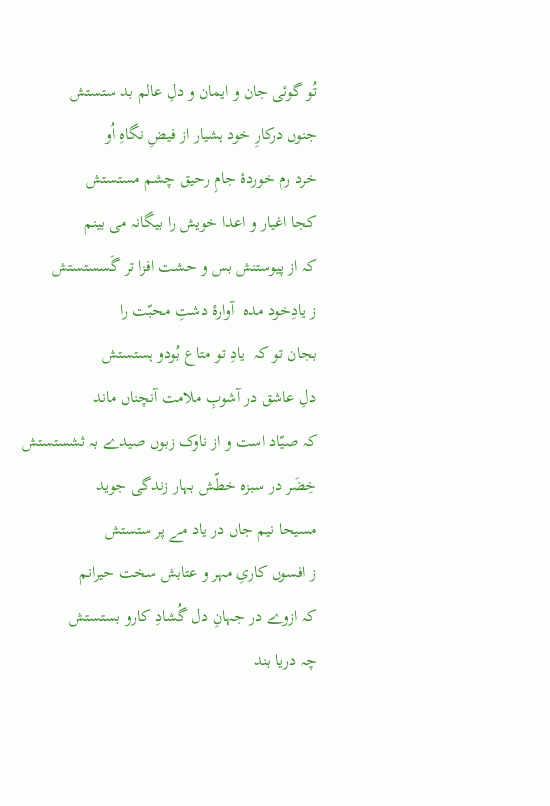تُو گوئی جان و ایمان و دلِ عالم بد ستستش
جنوں درکارِ خود ہشیار از فیضِ نگاہِ اُو
خرد رم خوردۂ جامِ رحیق چشم مستستش
کجا اغیار و اعدا خویش را بیگانہ می بینم
کہ از پیوستنش بس و حشت افزا تر گَسستستش
ز یادِخود مدہ  آوارۂ دشتِ محبّت را
بجان تو کہ  یادِ تو متاع بُودو ہستستش
دلِ عاشق در آشوبِ ملامت آنچناں ماند
کہ صیّاد است و از ناوک زبوں صیدے بہ ثشستستش
خِضَر در سبزہ خطّش بہار زندگی جوید
مسیحا نیم جاں در یاد مے پر ستستش
ز افسوں کاریِ مہر و عتابش سخت حیرانم
کہ ازوے در جہانِ دل گُشادِ کارو بستستش
چہ دریا بند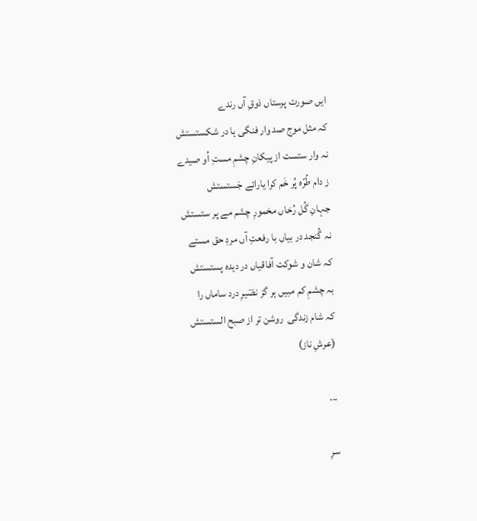ایں صورت پرستاں ذوقِ آں رندے
کہ مثل موج صد وار فنگی ہا در شکستستش
نہ وار ستست از پیکانِ چشمِ مستِ اُو صیدے
ز دام طُرّہ پُر خَم کرا یارائے جَستستش
جہانِ گُل رُخاں مخمورِ چشم مے پر ستستش
نہ گُنجد در بیاں با رفعتِ آں مردِ حق مستے
کہ شان و شوکت آفاقیاں در دیدہ پستستش
بہ چشمِ کم مبیں ہر گز نصؔیرِ درد ساماں را
کہ شام زندگی  روشن تر از صبح الستستش
(عرشِ ناز)

...

سرِ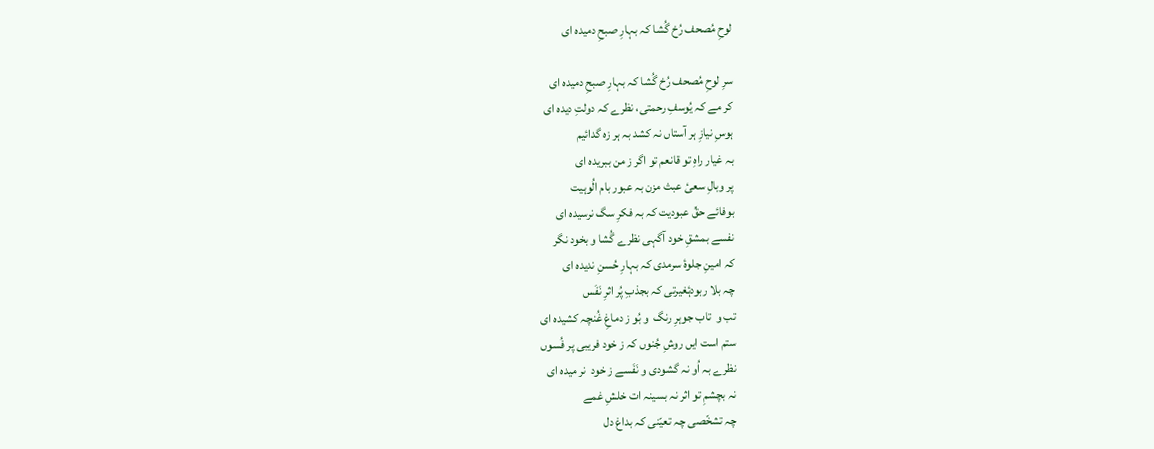لوحِ مُصحف رُخ گُشا کہ بہارِ صبحِ دمیدہ ای

سرِ لوحِ مُصحف رُخ گُشا کہ بہارِ صبحِ دمیدہ ای
کر مے کہ یُوسفِ رحمتی، نظرے کہ دولتِ دیدہ ای
ہوسِ نیازِ ہر آستاں نہ کشد بہ ہر زہ گدائیم
بہ غیار راہِ تو قانعم تو اگر ز من ببریدہ ای
پر وبالِ سعیٔ عبث مزن بہ عبور بام الُوہیت
بوفائے حقِّ عبودیت کہ بہ فکرِ سگ نرسیدہ ای
نفسے بمشقِ خود آگہی نظرے گُشا و بخود نگر
کہ امینِ جلوۂ سرمدی کہ بہارِ حُسنِ ندیدہ ای
چہ بلا ربودۂغیرتی کہ بجذبِ پُر اثرِ نَفَس
تب و  تاب جوہرِ رنگ  و بُو ز دماغِ غُنچہ کشیدہ ای
ستم است ایں روشِ جُنوں کہ ز خود فریبی پر فُسوں
نظرے بہ اُو نہ گشودی و نَفَسے ز خود  نر میدہ ای
نہ بچشمِ تو اثر نہ بسینہ ات خلشِ غمے
چہ تشخّصی چہ تعیّنی کہ بداغ دل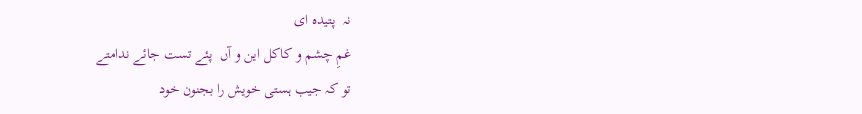نہ  پتیدہ ای
غمِ چشم و کاکل این و آں  پئے تست جائے ندامتے
تو کہ جیب ہستی خویش را بجنون خود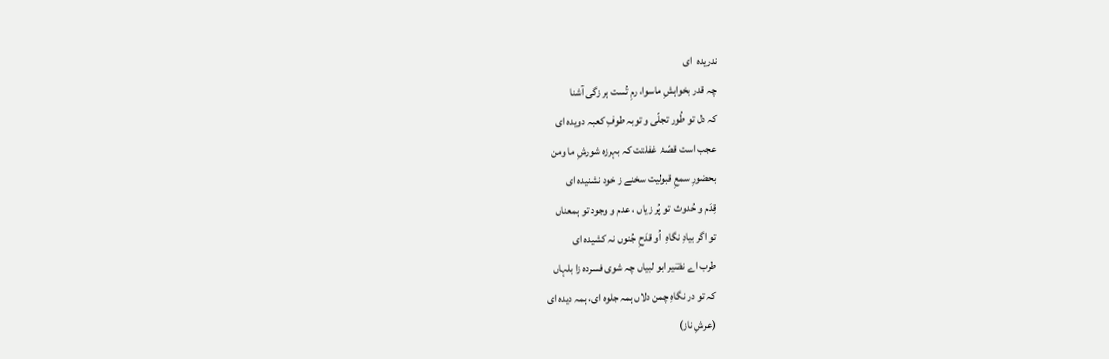ندریدہ  ای
چہ قدر بخواہشِ ماسوا، رمِ تُست ہر زگی آشنا
کہ دل تو طُور تجلّی و توبہ طوفِ کعبہ دویدہ ای
عجب است قصّۂ  غفلتت کہ بہرزہ شورشِ ما ومن
بحضورِ سمعِ قبولیت سخنے ز خود نشنیدہ ای
قِدَم و حُدوث  تو پُر زیاں ، عدم و وجود تو ہمعناں
تو اگر بیادِ نگاہِ  اُو قدَحِ جُنوں نہ کشیدہ ای
طرب اے نصؔیر ابو لبیاں چہ شوی فسردہ زا بلہاں
کہ تو در نگاہِ چمن دلاں ہمہ جلوہ ای، ہمہ دیدہ ای
(عرشِ ناز)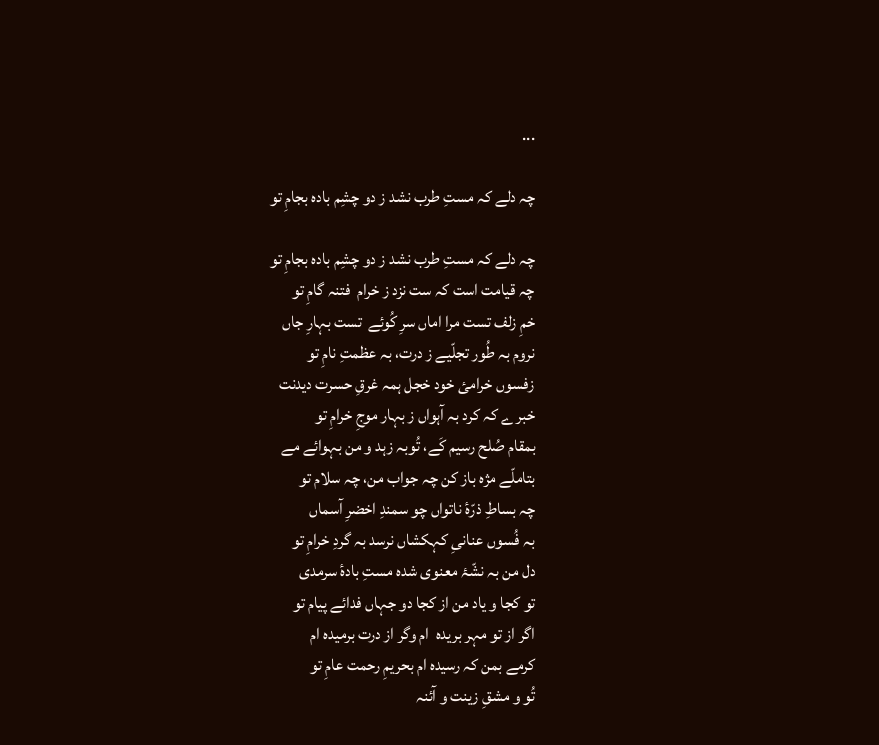...

چہ دلے کہ مستِ طرب نشد ز دو چشِم بادہ بجامِ تو

چہ دلے کہ مستِ طرب نشد ز دو چشِم بادہ بجامِ تو
چہ قیامت است کہ ست نزد ز خرام  فتنہ گامِ تو
خمِ زلف تست مرا اماں سرِ کُوئے  تست بہارِ جاں
نروم بہ طُور تجلّیے ز درت، بہ عظمتِ نامِ تو
زفسوں خرامئ خود خجل ہمہ غرقِ حسرت دیدنت
خبر ے کہ کرد بہ آہواں ز بہار موجِ خرامِ تو
بمقام صُلح رسیم کَے، تُوبہ زہد و من بہوائے مے
بتاملّے مژہ باز کن چہ جواب من، چہ سلام تو
چہ بساطِ ذرّۂ ناتواں چو سمندِ اخضرِ آسماں
بہ فُسوں عنانیِ کہکشاں نرسد بہ گردِ خرامِ تو
دل من بہ نشّۂ معنوی شدہ مستِ بادۂ سرمدی
تو کجا و یاد من از کجا دو جہاں فدائے پیام تو
اگر از تو مہر بریدہ  ام وگر از درت برمیدہ ام
کرمے بمن کہ رسیدہ ام بحریمِ رحمت عامِ تو
تُو و مشقِ زینت و آئنہ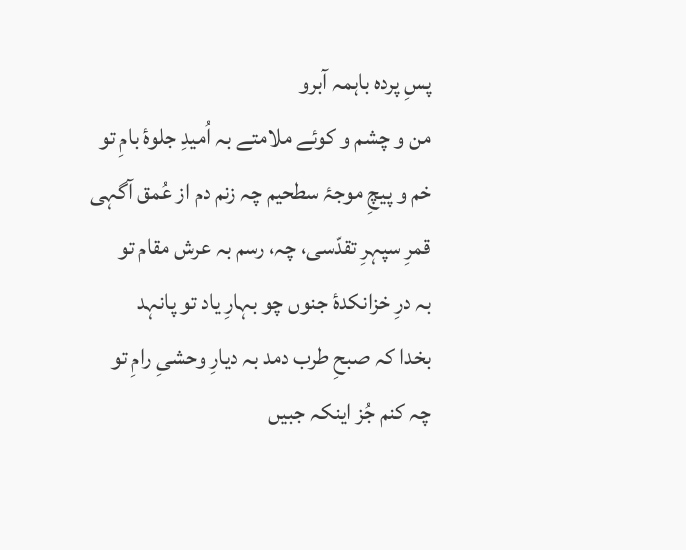پسِ پردہ باہمہ آبرو
من و چشم و کوئے ملامتے بہ اُمیدِ جلوۂ بامِ تو
خم و پیچِ موجۂ سطحیم چہ زنم دم از عُمق آگہی
قمرِ سپہرِ تقدّسی، چہ، رسم بہ عرش مقام تو
بہ درِ خزانکدۂ جنوں چو بہارِ یاد تو پانہد
بخدا کہ صبحِ طرب دمد بہ دیارِ وحشیِ رامِ تو
چہ کنم جُز اینکہ جبیں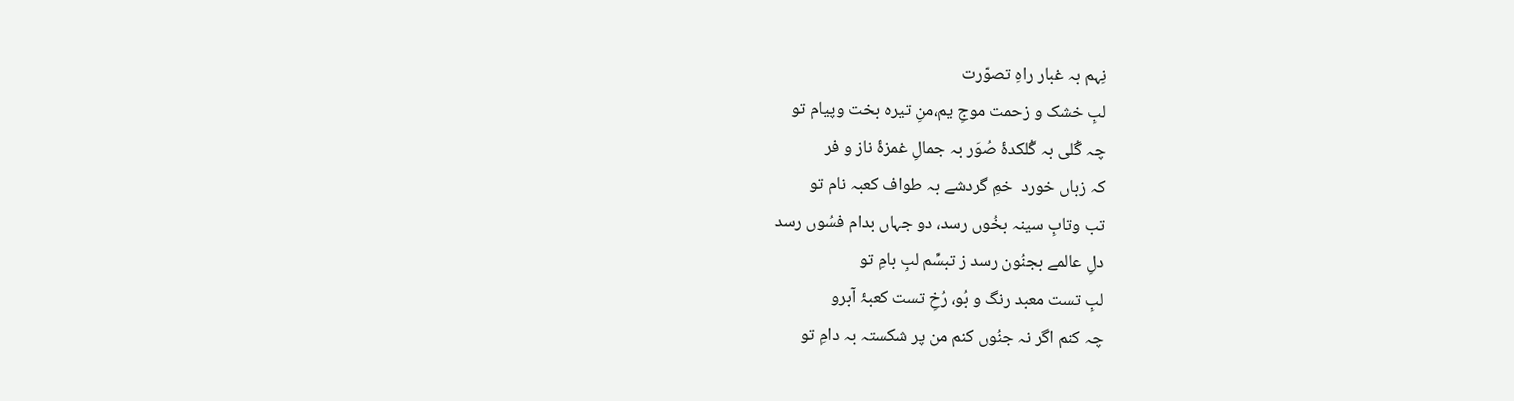نِہم بہ غبار راہِ تصوّرت
لبِ خشک و زحمت موجِ یم،منِ تیرہ بخت وپیام تو
چہ گُلی بہ گُلکدۂ صُوَر بہ جمالِ غمزۂ ناز و فر
کہ زباں خورد  خمِ گردشے بہ طواف کعبہ نام تو
تب وتابِ سینہ بخُوں رسد، دو جہاں بدام فسُوں رسد
دلِ عالمے بجنُون رسد ز تبسِّم لبِ بامِ تو
لبِ تست معبد رنگ و بُو، رُخِ تست کعبۂ آبرو
چہ کنم اگر نہ جنُوں کنم من پر شکستہ بہ دامِ تو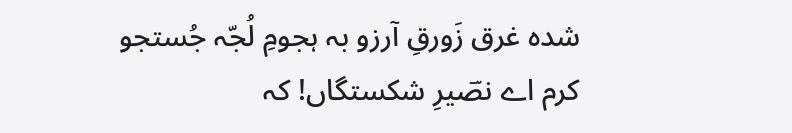شدہ غرق زَورقِ آرزو بہ ہجومِ لُجّہ جُستجو
کرم اے نصؔیرِ شکستگاں! کہ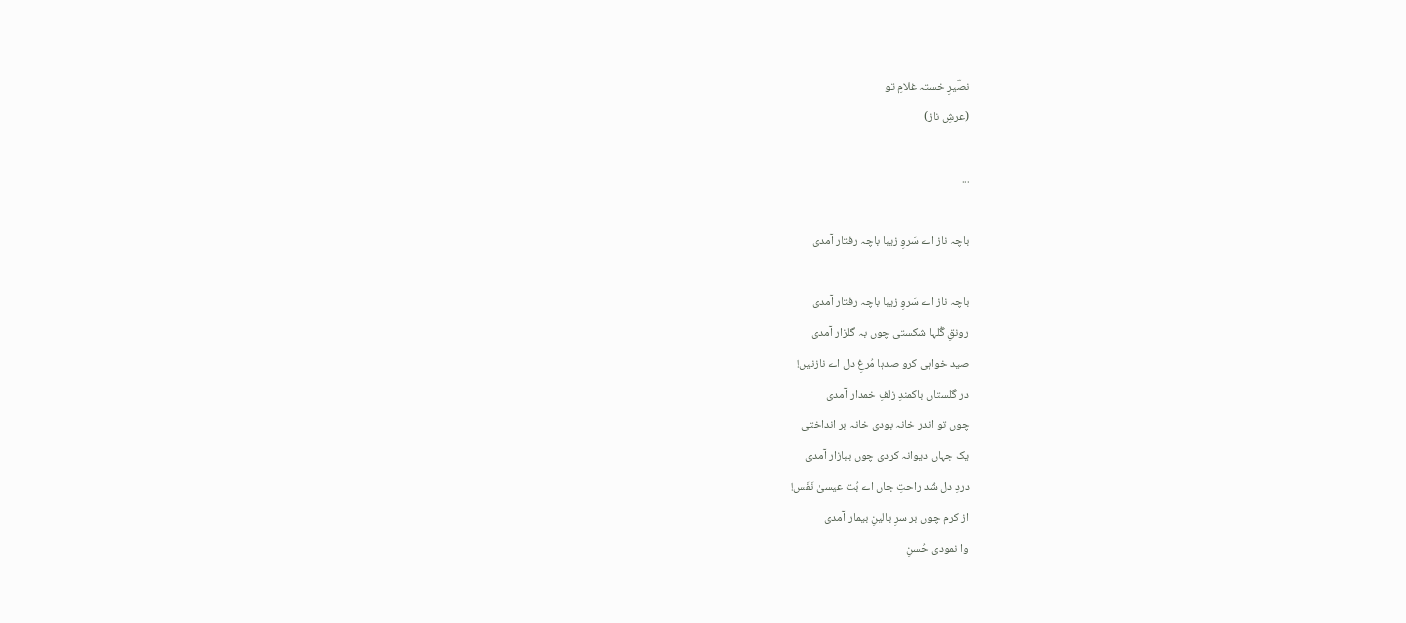نصؔیرِ خستہ غلامِ تو
(عرشِ ناز)

...

باچہ ناز اے سَروِ زیبا باچہ رفتار آمدی

باچہ ناز اے سَروِ زیبا باچہ رفتار آمدی
رونقِ گُلہا شکستی چوں بہ گلزار آمدی
صید خواہی کرو صدہا مُرغِ دل اے نازنیں!
در گلستاں باکمندِ زلفِ خمدار آمدی
چوں تو اندر خانہ بودی خانہ بر انداختی
یک جہاں دیوانہ کردی چوں ببازار آمدی
دردِ دل شُد راحتِ جاں اے بُت عیسیٰ نَفَس!
از کرم چوں بر سرِ بالینِ بیمار آمدی
وا نمودی حُسنِ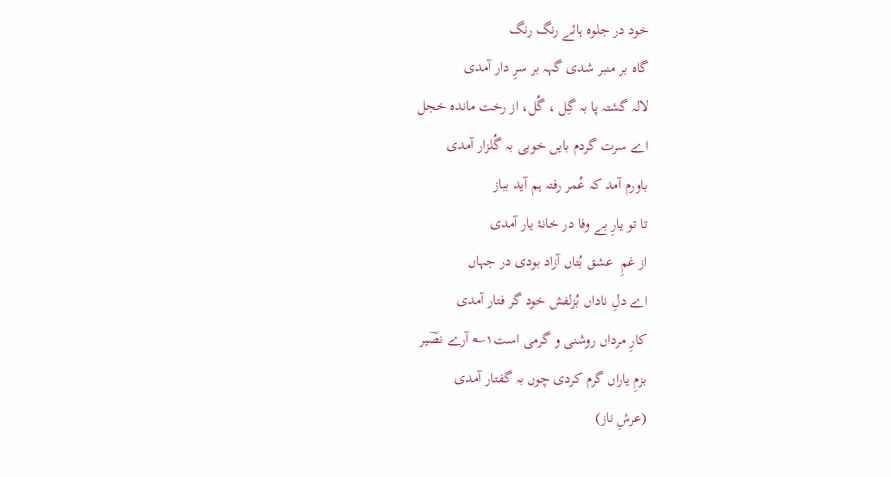خود در جلوہ ہائے رنگ رنگ
گاہ بر منبر شدی گہہ بر سرِ دار آمدی
لالہ گشتہ پا بہ گِل ، گُل، از رخت ماندہ خجل
اے سرت گردم بایں خوبی بہ گُلزار آمدی
باورم آمد کہ عُمر رفتہ ہم آید بباز
تا تو یارِ بے وفا در خانۂ یار آمدی
از غمِ  عشق بُتاں آزاد بودی در جہاں
اے دلِ ناداں بُزلفش خود گر فتار آمدی
کارِ مرداں روشنی و گرمی است۱؎ آرے نصؔیر
بزمِ یاراں گرم کردی چوں بہ گفتار آمدی
(عرشِ ناز)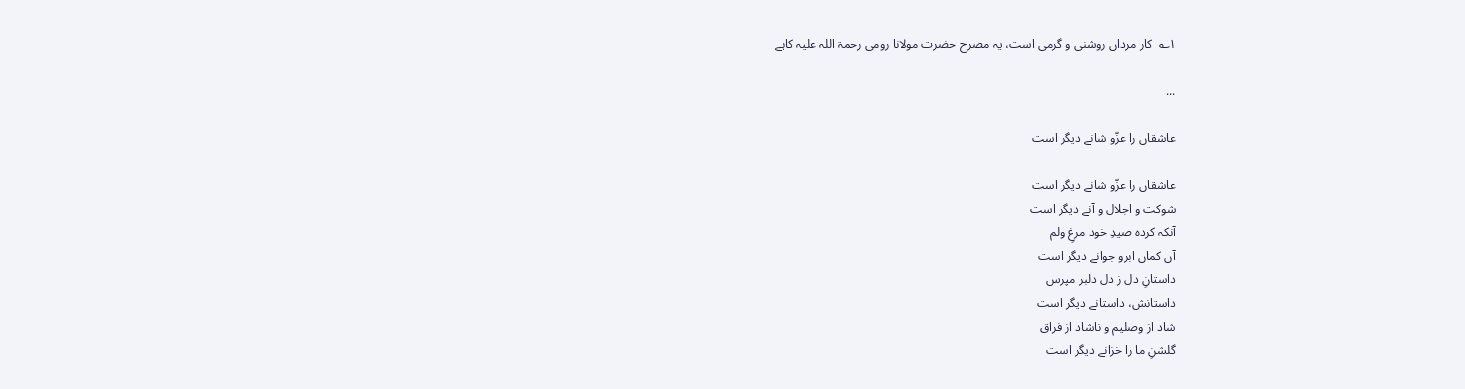۱؎  کار مرداں روشنی و گرمی است، یہ مصرح حضرت مولانا رومی رحمۃ اللہ علیہ کاہے

...

عاشقاں را عزّو شانے دیگر است

عاشقاں را عزّو شانے دیگر است
شوکت و اجلال و آنے دیگر است
آنکہ کردہ صیدِ خود مرغِ ولم
آں کماں ابرو جوانے دیگر است
داستانِ دل ز دل دلبر مپرس
داستانش، داستانے دیگر است
شاد از وصلیم و ناشاد از فراق
گلشنِ ما را خزانے دیگر است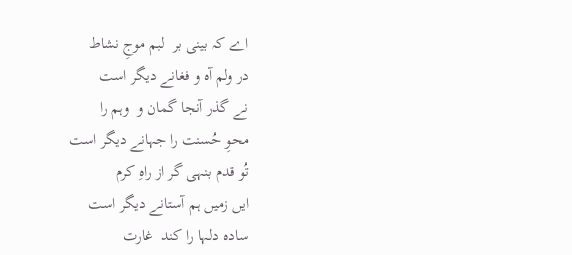اے کہ بینی بر  لبم موجِ نشاط
در ولم آہ و فغانے دیگر است
نے گذر آنجا گمان و  وہم را
محوِ حُسنت را جہانے دیگر است
تُو قدم بنہی گر از راہِ کرم
ایں زمیں ہم آستانے دیگر است
سادہ دلہا را کند  غارت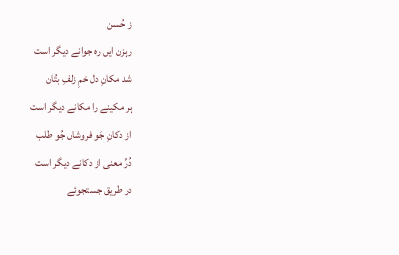ز حُسن
رہزن ایں رہ جوانے دیگر است
شد مکانِ دل خمِ زلفِ بتُان
ہر مکینے را مکانے دیگر است
از دکانِ جَو فروشاں جُو طلب
دُرِّ معنی از دکانے دیگر است
در طریق جستجوئے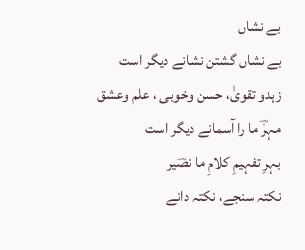بے نشاں
بے نشاں گشتن نشانے دیگر است
زہدو تقویٰ، حسن وخوبی ، علم وعشق
مہرٰؔ ما را آسمانے دیگر است
بہرِ تفہیمِ کلامِ ما نصؔیر
نکتہ سنجے، نکتہ دانے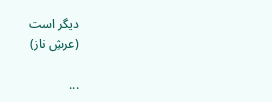دیگر است
(عرشِ ناز)

...